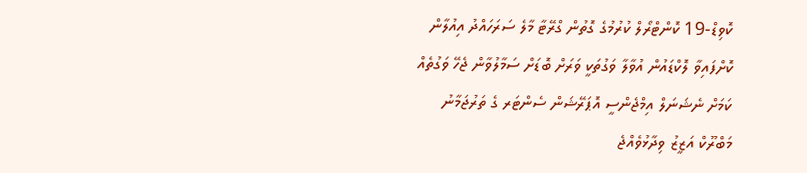ކޮވިޑް-19 ކޮންޓްރޯލް ކުރުމުގެ ގޮތުން ގްރޭޓާ މާލެ ސަރަހައްދު އިއުލާން ކޮށްފައިވާ ލޮކްޑައުން އުވާލާ ވަގުތަކީ ވަރަށް ބޮޑަށް ސަމާލުވާން ޖެހޭ ވަގުތެއް ކަމަށް ނެޝަނަލް އިމްޖެންސީ އޮޕަރޭޝަން ސެންޓަރ ގެ ތަރުޖަމާނު މަބްރޫކް އަޒީޒު ވިދާޅުވެއްޖެ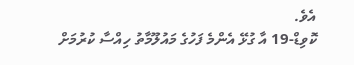އެވެ.
ކޮވިޑް-19 އާ ގުޅޭ އެންމެ ފަހުގެ މައުލޫމާތު ހިއްސާ ކުރުމަށް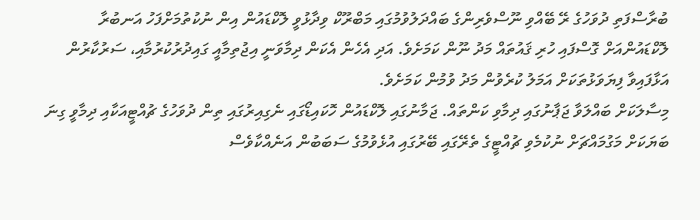ބުރާސްފަތި ދުވަހުގެ ރޭ ބޭއްވި ނޫސްވެރިންގެ ބައްދަލުވުމުގައި މަބްރޫކް ވިދާޅުވީ ލޮކްޑައުން އިން ނުކުތުމަށްފަހު އަނބުރާ ލޮކްޑައުންއަށް ގޮސްފައި ހުރި ޤައުތައް މަދު ނޫން ކަމަށެވެ. އަދި އެހެން އެކަން ދިމާވަނީ އިޖުތިމާއީ ގައިދުރުކުރުމާއި، ސަރުކާރުން އަޅާފައިވާ ފިޔަވަޅުތަކަށް އަމަލު ކުރެވުން މަދު ވުމުން ކަމަށެވެ.
މިސާލަކަށް ބައްލަވާ ޖަޕާނުގައި ދިމާވި ކަންތައް. ޖަމާނުގައި ލޮކްޑައުން ހޮކައިޑޯގައި ނެގިއިރުގައި ތިން ދުވަހުގެ ޗުއްޓީއަކާއި ދިމާވީ ގިނަ ބަޔަކަށް މަގުމައްޗަށް ނުކުމެވި ޗުއްޓީގެ ތެރޭގައި ބޭރުގައި އުޅެވުމުގެ ސަބަބުން އަނެއްކާވެސް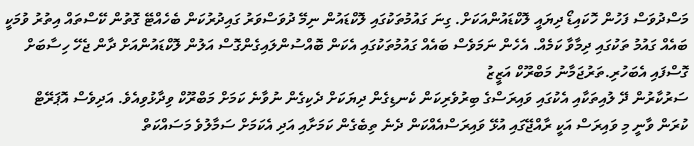މަސްދުވަސް ފަހުން ހޮކައިޑޯ ދިޔައީ ލޮކްޑައުންއަކަށް. ގިނަ ގައުމުތަކުގައި ލޮކްޑައުން ނިމޭ ދުވަސްވަރު ގައިދުރުކަން ބެހެއްޓޭ ގޮތުން ކޭސްތައް އިތުރު ވުމަކީ ބައެއް ގައުމު ތަކުގައި ދިމާވާ ކަމެއް. އެހެން ނަމަވެސް ބައެއް ގައުމުތަކުގައި އެކަން ބޮއްސުންލައިގެންގޮސް އަލުން ލޮކްޑައުންއަށް ދާން ޖެހޭ ހިސާބަށް ގޮސްފައި އެބަހުރި.ތަރުޖަމާނު މަބްރޫކް އަޒީޒު
ސަރުކާރުން ދޭ ލުއިތަކާއި އެކުގައި ވައިރަސްގެ ބިރުވެރިކަން ކެނޑިގެން ދިޔަކަށް ދެކިގެން ނުވާނެ ކަމަށް މަބްރޫކް ވިދާޅުވިއެވެ. އަދިވެސް އޮޕަރޭޓް ކުރަން ވާނީ މި ވައިރަސް އަކީ ރާއްޖޭގައި އުޅޭ ވައިރަސްއެއްކަން ދެނެ ތިބެގެން ކަމަށާއި އަދި އެކަމަށް ސަމާލުވެ މަސައްކަތް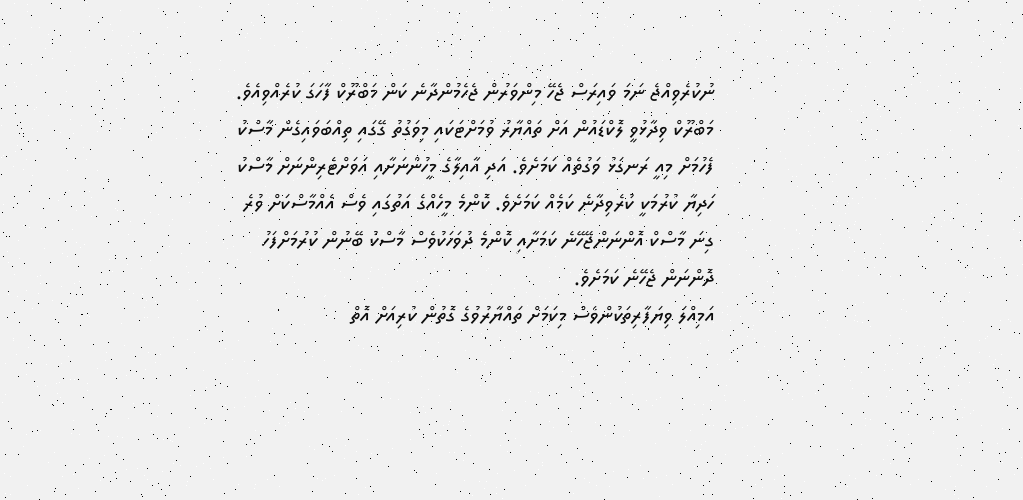ނުކުރެވިއްޖެ ނަމަ ވައިރަސް ޖެހޭ މިންވަރުން ޖެހެމުންދާނެ ކަން މަބްރޫކް ފާހަގަ ކުރެއްވިއެވެ.
މަބްރޫކް ވިދާޅުވީ ލޮކްޑައުން އަށް ތައްޔާރު ވުމަށްޓަކައި މިވަގުތު ގޭގައި ތިއްބަވައިގެން މާސްކު ފެހުމަށް މިއީ ރަނގަޅު ވަގުތެއް ކަމަށެވެ. އަދި އާއިލާގެ މީހުންނަށާއި އަވަށްޓެރިންނަށް މާސްކު ހަދިޔާ ކުރުމަކީ ކުރެވިދާނެ ކަމެއް ކަމަށެވެ. ކޮންމެ މީހެއްގެ އަތުގައި ވެސް އެއްމާސްކަށް ވުރެ ގިނަ މާސްކް އޮންނަންޖޭހޭނެ ކަމަށާއި ކޮންމެ ދުވަހަކުވެސް މާސްކު ބޭނުން ކުރުމަށްފަހު ދޮންނަން ޖެހޭނެ ކަމަށެވެ.
އަމިއްލަ ވިޔަފާރިތަކުންވެސް މިކަމަށް ތައްޔާރުވުގެ ގޮތުން ކުރިއަށް އޮތް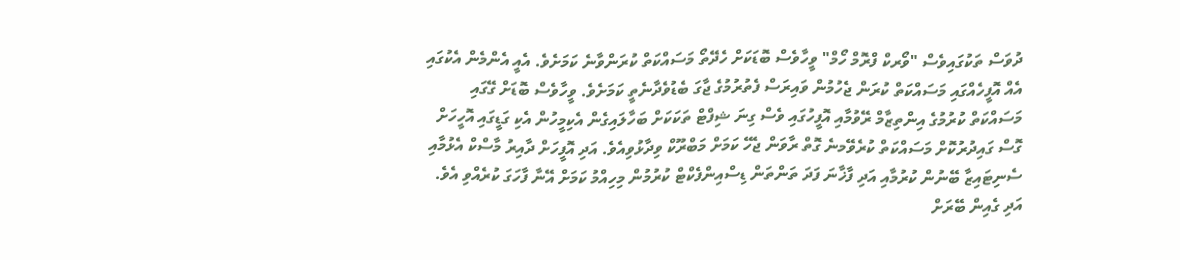ދުވަސް ތަކުގައިވެސް "ވޯރކް ފްރޮމް ހޯމް" ވީހާވެސް ބޮޑަކަށް ހެދޭތޯ މަސައްކަތް ކުރަންވާނެ ކަމަށެވެ. އެއީ އެންމެން އެކުގައި އެއް އޮފީހެއްގައި މަސައްކަތް ކުރަން ޖެހުމުން ވައިރަސް ފެތުރުމުގެ ޖާގަ ބެޑުވެދާނެތީ ކަމަށެވެ. ވީހާވެސް ބޮޑަށް ގޭގައި މަސައްކަތް ކުރުމުގެ އިންތިޒާމް ރޭވުމާއި އޮފީހުގައި ވެސް ގިނަ ޝިފްޓް ތަކަކަށް ބަހާލައިގެން އެކިމީހުން އެކި ގަޑީގައި އޮހީހަށް ގޮސް ގައިދުރުކޮށް މަސައްކަތް ކުރެވޭމނެ ގޮތް ރާވަން ޖެހޭ ކަމަށް މަބްރޫކް ވިދާޅުވިއެވެ. އަދި އޮފީހަށް ދާއިރު މާސްކް އެޅުމާއި ސެނިޓައިޒާ ބޭނުން ކުރުމާއި އަދި ފާޚާނަ ފަދަ ތަންތަން ޑިސްއިންފެކްޓް ކުރުމުން މިހިއްމު ކަމަށް އޭނާ ފާހަގަ ކުރެއްވި އެވެ.
އަދި ގެއިން ބޭރަށް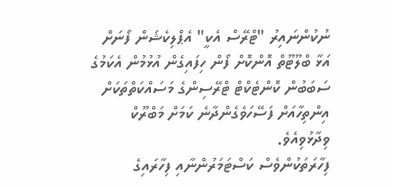ނުކުންނައިރު "ޓްރޭސް އެކީ" އެޕްލިކެޝަން ފޯނަށް އަޅާ ބްލޫޓޫތް އޮންކޮށް ފޯން ހިފައިގެން އުޅުމުން އެކަމުގެ ސަބަބުން ކޮންޓެކްޓް ޓްރޭސިންގެ މަސައްކަތްތަކަށް އިންތިހާއަށް ފަސޭހަވެގެންދާނެ ކަމަށް މަބްރޫކް ވިދާޅުވިއެވެ.
ފިހާރަތަކުންވެސް ކަސްޓަމަރުންނާއި ފިހާރައިގެ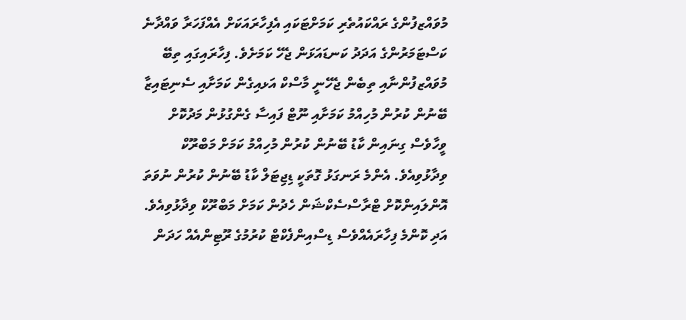މުވައްޒފުންގެ ރައްކައުތެރި ކަމަށްޓަކައި އެފިހާރައަކަށް އެއްފަހަރާ ވައްދާނެ ކަސްޓަމަރުންގެ އަދަދު ކަނޑައަޅަން ޖެހޭ ކަމަށެވެ. ފިހާރައިގައި ތިބޭ މުވައްޒފުންނާއި ތިބެން ޖެހޭނީ މާސްކް އަޅއިގެން ކަމަށާއި ސެނިޓައިޒާ ބޭނުން ކުރުން މުހިއްމު ކަމަށާއި ނޫޓް ފައިސާ ގެންގުޅުން މަދުކޮށް ވީހާވެސް ގިނައިން ކާޑު ބޭނުން ކުރުން މުހިއްމު ކަމަށް މަބްރޫކް ވިދާޅުވިއެވެ. އެންމެ ރަނގަޅު ގޮތަކީ ޑިޖިޓަލް ކާޑު ބޭނުން ކުރުން ނުވަތަ އޮންލައިންކޮށް ޓްރާސްސެކްޝަން ހެދުން ކަމަށް މަބްރޫކް ވިދާޅުވިއެވެ.
އަދި ކޮންމެ ފިހާރައެއްވެސް ޑިސްއިންފެކްޓް ކުރުމުގެ ރޫޓިންއެއް ހަދަން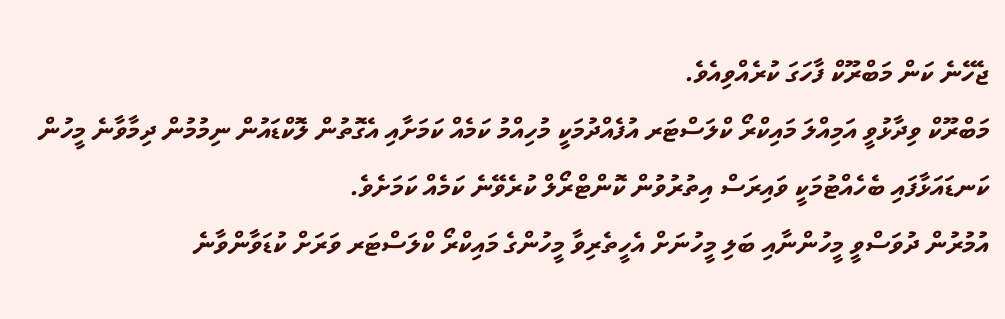ޖެހޭނެ ކަން މަބްރޫކް ފާހަގަ ކުރެއްވިއެވެ.
މަބްރޫކް ވިދާޅުވީ އަމިއްލަ މައިކްރޯ ކްލަސްޓަރ އުފެއްދުމަކީ މުހިއްމު ކަމެއް ކަމަށާއި އެގޮތުން ލޮކްޑައުން ނިމުމުން ދިމާވާނެ މީހުން ކަނޑައަޅާފައި ބެހެއްޓުމަކީ ވައިރަސް އިތުރުވުން ކޮންޓްރޯލް ކުރެވޭނެ ކަމެއް ކަމަށެވެ.
އުމުރުން ދުވަސްވީ މީހުންނާއި ބަލި މީހުނަށް އެހީތެރިވާ މީހުންގެ މައިކްރޯ ކްލަސްޓަރ ވަރަށް ކުޑަވާންވާނެ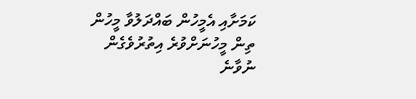ކަމަށާއި އެމީހުން ބައްދަލުވާ މީހުން ތިން މީހުނަށްވުރެ އިތުރުވެގެން ނުވާނެ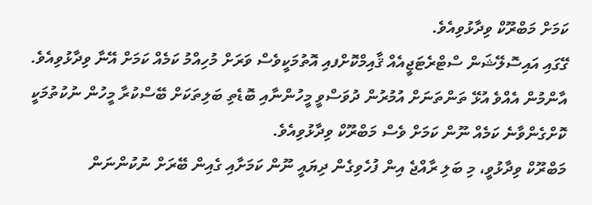ކަމަށް މަބްރޫކް ވިދާޅުވިއެވެ.
ގޭގައި އައިސޮލޭޝަން ސްޓްރެޓަޖީއެއް ޤާއިމްކޮށްފއި އޮތުމަކީވެސް ވަރަށް މުހިއްމު ކަމެއް ކަމަށް އޭނާ ވިދާޅުވިއެވެ.
އާންމުން އެއްވެ އުޅޭ ތަންތަނަށް އުމުރުން ދުވަސްވީ މީހުންނާއި ބޮޑެތި ބަލިތަކަށް ބޭސްކުރާ މީހުން ނުކުތުމަކީ ކޮށްގެންވާނެ ކަމެއް ނޫން ކަމަށް ވެސް މަބްރޫކް ވިދާޅުވިއެވެ.
މަބްރޫކް ވިދާޅުވީ، މި ބަލި ރާއްޖެ އިން ފުހެވިގެން ދިޔައީ ނޫން ކަމަށާއި ގެއިން ބޭރަށް ނުކުންނަން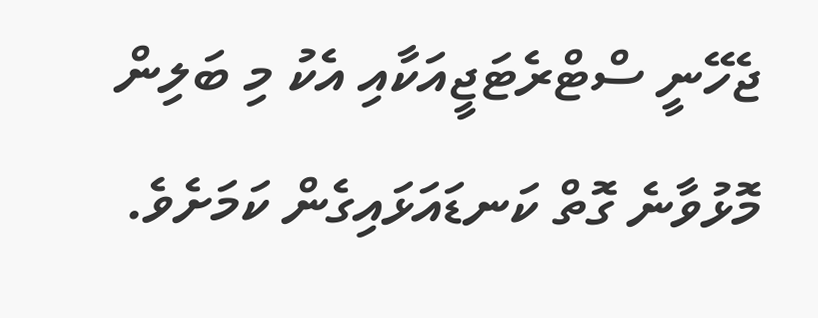ޖެހޭނީ ސްޓްރެޓަޖީއަކާއި އެކު މި ބަލިން މޮޅުވާނެ ގޮތް ކަނޑައަޅައިގެން ކަމަށެވެ.